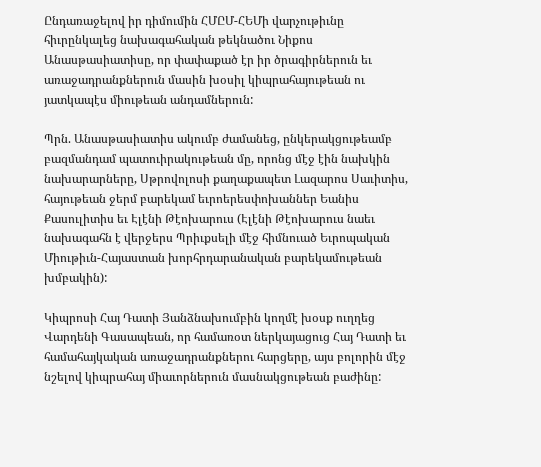Ընդառաջելով իր դիմումին ՀՄԸՄ-ՀԵՄի վարչութիւնը հիւրընկալեց նախագահական թեկնածու Նիքոս Անասթասիատիսը, որ փափաքած էր իր ծրագիրներուն եւ առաջադրանքներուն մասին խօսիլ կիպրահայութեան ու յատկապէս միութեան անդամներուն:

Պրն. Անասթասիատիս ակումբ ժամանեց, ընկերակցութեամբ բազմանդամ պատուիրակութեան մը, որոնց մէջ էին նախկին նախարարները, Սթրովոլոսի քաղաքապետ Լազարոս Սաւիտիս, հայութեան ջերմ բարեկամ եւրոերեսփոխաններ Եանիս Քասուլիտիս եւ Էլէնի Թէոխարուս (Էլէնի Թէոխարուս նաեւ նախագահն է վերջերս Պրիւքսելի մէջ հիմնուած Եւրոպական Միութիւն-Հայաստան խորհրդարանական բարեկամութեան խմբակին):

Կիպրոսի Հայ Դատի Յանձնախումբին կողմէ խօսք ուղղեց Վարդենի Գասապեան, որ համառօտ ներկայացուց Հայ Դատի եւ համահայկական առաջադրանքներու հարցերը, այս բոլորին մէջ նշելով կիպրահայ միաւորներուն մասնակցութեան բաժինը: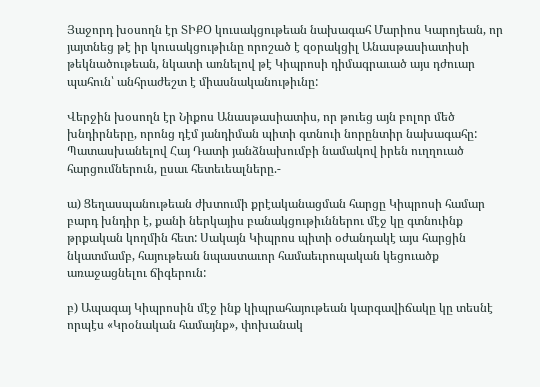Յաջորդ խօսողն էր ՏԻՔՕ կուսակցութեան նախագահ Մարիոս Կարոյեան, որ յայտնեց թէ իր կուսակցութիւնը որոշած է զօրակցիլ Անասթասիատիսի թեկնածութեան, նկատի առնելով թէ Կիպրոսի դիմագրաւած այս դժուար պահուն՝ անհրաժեշտ է միասնականութիւնը:

Վերջին խօսողն էր Նիքոս Անասթասիատիս, որ թուեց այն բոլոր մեծ խնդիրները, որոնց դէմ յանդիման պիտի գտնուի նորընտիր նախագահը: Պատասխանելով Հայ Դատի յանձնախումբի նամակով իրեն ուղղուած հարցումներուն, ըսաւ հետեւեալները.-

ա) Ցեղասպանութեան ժխտումի քրէականացման հարցը Կիպրոսի համար բարդ խնդիր է, քանի ներկայիս բանակցութիւններու մէջ կը գտնուինք թրքական կողմին հետ: Սակայն Կիպրոս պիտի օժանդակէ այս հարցին նկատմամբ, հայութեան նպաստաւոր համաեւրոպական կեցուածք առաջացնելու ճիգերուն:

բ) Ապագայ Կիպրոսին մէջ ինք կիպրահայութեան կարգավիճակը կը տեսնէ որպէս «Կրօնական համայնք», փոխանակ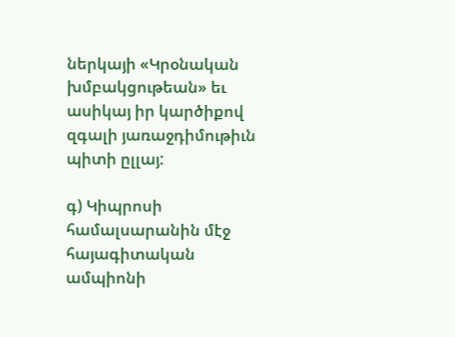ներկայի «Կրօնական խմբակցութեան» եւ ասիկայ իր կարծիքով զգալի յառաջդիմութիւն պիտի ըլլայ:

գ) Կիպրոսի համալսարանին մէջ հայագիտական ամպիոնի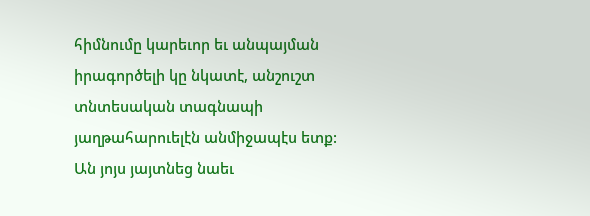հիմնումը կարեւոր եւ անպայման իրագործելի կը նկատէ, անշուշտ տնտեսական տագնապի յաղթահարուելէն անմիջապէս ետք: Ան յոյս յայտնեց նաեւ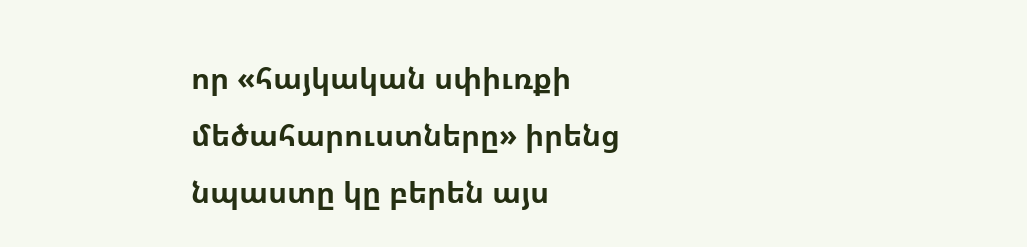որ «հայկական սփիւռքի մեծահարուստները» իրենց նպաստը կը բերեն այս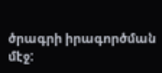ծրագրի իրագործման մէջ: